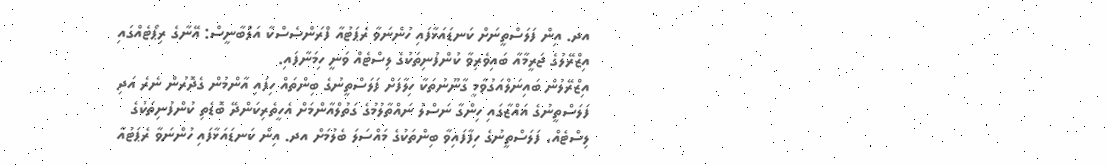އދ. އިން ފަލަސްތީނަށް ކަނޑައަޅާފައި ހުންނަވާ ރެޕަޓުއާ ފްރަންސެސްކާ އަލްބާނީސް: އޭނާގެ ރިޕޯޓެއްގައި އިޒްރޭލުގެ ޖަރީމާއާ ބައިވެރިވާ ކުންފުނިތަކުގެ ލިސްޓެއް ވަނީ ހިމަނާފައި.
އިޒްރޭލުން ބައިނަލްއަގުވާމީ ގާނޫނުތަކާ ހިލާފަށް ފަލަސްތީނުގެ ބިންތައް ހިފައި އާންމުން ގެދޮރުން ނެރެ އަދި ފަލަސްތީނުގެ ޣައްޒާގައި ހިންގާ ނަސްލު ނައްތާލުމުގެ ގަތުލްއާންމަށް އެހީތެރިކަންދޭ ބޮޑެތި ކުންފުނިތަކުގެ ލިސްޓެއް، ފަލަސްތީނުގެ ހިފާފައިވާ ބިންތަކުގެ މައްސަލަ ބެލުމަށް އދ. އިން ކަނޑައަޅާފައި ހުންނަވާ ރެޕަޓުއާ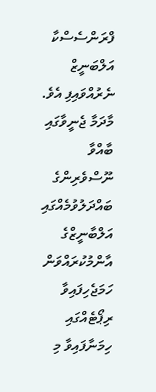ފްރަންސެސްކާ އަލްބަނީޒް ނެރުއްވައިފި އެވެ.
މާދަމާ ޖެނީވާގައި ބާއްވާ ނޫސްވެރިންގެ ބައްދަލުވުމެއްގައި އަލްބާނީޒްގެ އާންމުކުރައްވަން ހަމަޖެހިފައިވާ ރިޕޯޓެއްގައި ހިމަނާފައިވާ މި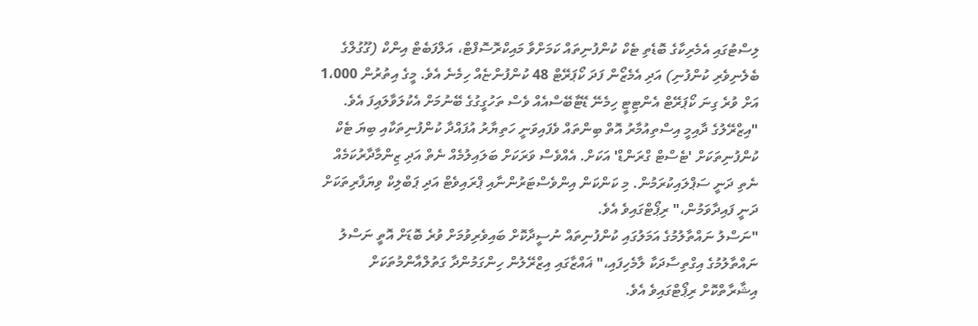ލިސްޓުގައި އެމެރިކާގެ ބޮޑެތި ޓެކް ކުންފުނިތައް ކަމަށްވާ މައިކްރޮސޮފްޓް، އަލްފަބެޓް އިންކް (ގޫގުލްގެ ބެލެނިވެރި ކުންފުނި) އަދި އެމެޒޯން ފަދަ ކޯޕަރޭޓް 48 ކުންފުންޏެއް ހިމެނެ އެވެ. މީގެ އިތުރުން 1،000 އަށް ވުރެ ގިނަ ކޯޕަރޭޓް އެންޓިޓީ ހިމެނޭ ޑޭޓާބޭސްއެއް ވެސް ތަހުގީގުގެ ބޭނުމަށް އެކުލަވާލައިފަ އެވެ.
"އިޒްރޭލުގެ ދާއިމީ އިސްތިއުމާރު އޮތް ބިންތައް ވެފައިވަނީ ހަތިޔާރު އުފައްދާ ކުންފުނިތަކާއި ބިޔަ ޓެކް ކުންފުނިތަކަށް 'ޓެސްޓް ގްރަންޑް' އަކަށް. އެއްވެސް ވަރަކަށް ބަލައިލުމެއް ނެތް އަދި ޒިންމާދާރުކަމެއް ނެތި ދަނީ ސަޕްލައިކުރަމުން. މި ކަންކަން އިންވެސްޓަރުންނާއި ޕްރައިވެޓް އަދި ޕަބްލިކް ވިޔަފާރިތަކަށް ދަނީ ފައިދާވަމުން،" ރިޕޯޓްގައިވެ އެވެ.
"ނަސްލު ނައްތާލުމުގެ އަމަލުގައި ކުންފުނިތައް ނުސީދާކޮށް ބައިވެރިވުމަށް ވުރެ ބޮޑަށް އޮތީ ނަސްލު ނައްތާލުމުގެ އިގްތިސާދަކާ ލާމެހިފައި،" ޣައްޒާގައި އިޒްރޭލުން ހިންގަމުންދާ ގަތުލްއާންމުތަކަށް އިޝާރާތްކޮށް ރިޕޯޓްގައިވެ އެވެ.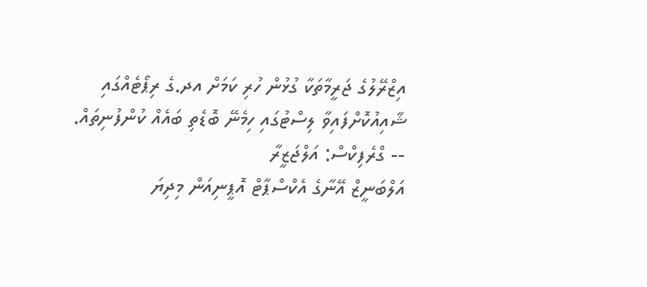އިޒްރޭލުގެ ޖަރީމާތަކާ ގުޅުން ހުރި ކަމަށް އދ.ގެ ރިޕޯޓެއްގައި ޝާއިއުކޮށްފައިވާ ލިސްޓުގައި ހިމެނޭ ބޮޑެތި ބައެއް ކުންފުނިތައް. -- ގްރެފިކްސް: އަލްޖަޒީރާ
އަލްބަނީޒް އޭނާގެ އެކްސްޕާޓް އޮޕީނިއަން މިދިޔަ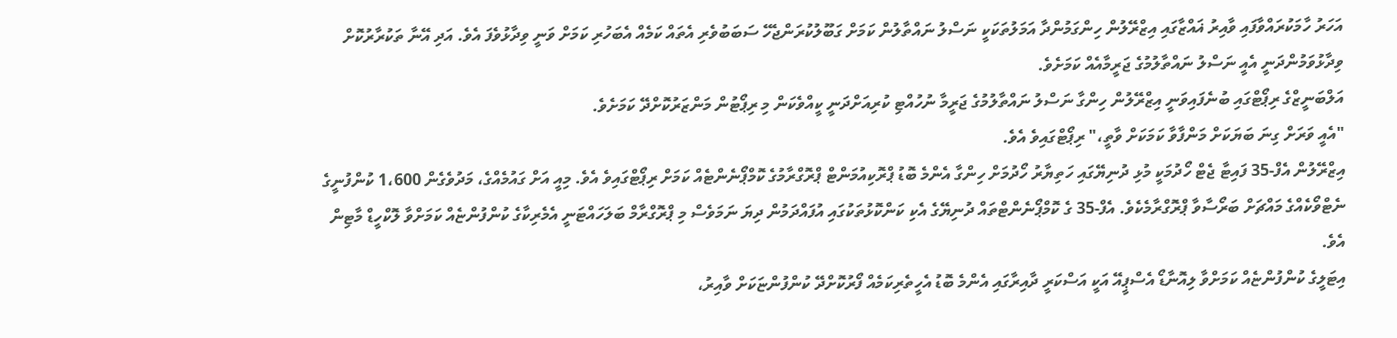އަހަރު ހާމަކުރައްވާފައި ވާއިރު ޣައްޒާގައި އިޒްރޭލުން ހިންގަމުންދާ އަމަލުތަކަކީ ނަސްލު ނައްތާލުން ކަމަށް ގަބޫލުކުރަންޖެހޭ ސަބަބުވެރި އެތައް ކަމެއް އެބަހުރި ކަމަށް ވަނީ ވިދާޅުވެފަ އެވެ. އަދި އޭނާ ތަކުރާރުކޮށް ވިދާޅުވަމުންދަނީ އެއީ ނަސްލު ނައްތާލުމުގެ ޖަރީމާއެއް ކަމަށެވެ.
އަލްބަނީޒްގެ ރިޕޯޓްގައި ބުނެފައިވަނީ އިޒްރޭލުން ހިންގާ ނަސްލު ނައްތާލުމުގެ ޖަރީމާ ނުހުއްޓި ކުރިއަށްދަނީ ކީއްވެކަން މި ރިޕޯޓުން މަންޒަރުކޮށްދޭ ކަމަށެވެ.
"އެއީ ވަރަށް ގިނަ ބަޔަކަށް މަންފާވާ ކަމަކަށް ވާތީ،" ރިޕޯޓްގައިވެ އެވެ.
އިޒްރޭލުން އެފް-35 ފައިޓާ ޖެޓް ހޯދުމަކީ މުޅި ދުނިޔޭގައި ހަތިޔާރު ހޯދުމަށް ހިންގާ އެންމެ ބޮޑު ޕްރޮކިއުމަންޓް ޕްރޮގްރާމުގެ ކޮމްޕޯނެންޓެއް ކަމަށް ރިޕޯޓްގައިވެ އެވެ. މިއީ އަށް ގައުމެއްގެ، މަދުވެގެން 1،600 ކުންފުނީގެ ނެޓްވޯކެއްގެ މައްޗަށް ބަރޯސާވާ ޕްރޮގްރާމެކެވެ. އެފް-35 ގެ ކޮމްޕޯނެންޓްތައް ދުނިޔޭގެ އެކި ކަންކޮޅުތަކުގައި އުފައްދަމުން ދިޔަ ނަމަވެސް މި ޕްރޮގްރާމް ބަލަހައްޓަނީ އެމެރިކާގެ ކުންފުންޏެއް ކަމަށްވާ ލޮކްހީޑް މާޓިން އެވެ.
އިޓަލީގެ ކުންފުންޏެއް ކަމަށްވާ ލިއޮނާޑޯ އެސްޕީއޭ އަކީ އަސްކަރީ ދާއިރާގައި އެންމެ ބޮޑު އެހީތެރިކަމެއް ފޯރުކޮށްދޭ ކުންފުންޏަކަށް ވާއިރު،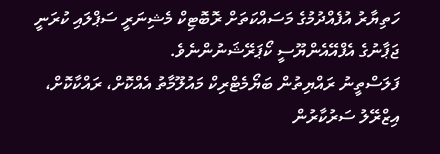ހަތިޔާރު އުފެއްދުމުގެ މަސައްކަތަށް ރޮބޮޓިކް މެޝިނަރީ ސަޕްލައި ކުރަނީ ޖަޕާނުގެ އެފްއޭއެންޔޫސީ ކޯޕަރޭޝަނުންނެވެ.
ފަލަސްތީނު ރައްޔިތުން ބަޔޯމެޓްރިކް މައުލޫމާތު އެއްކޮށް، ރައްކާކޮށް، އިޒްރޭލު ސަރުކާރުން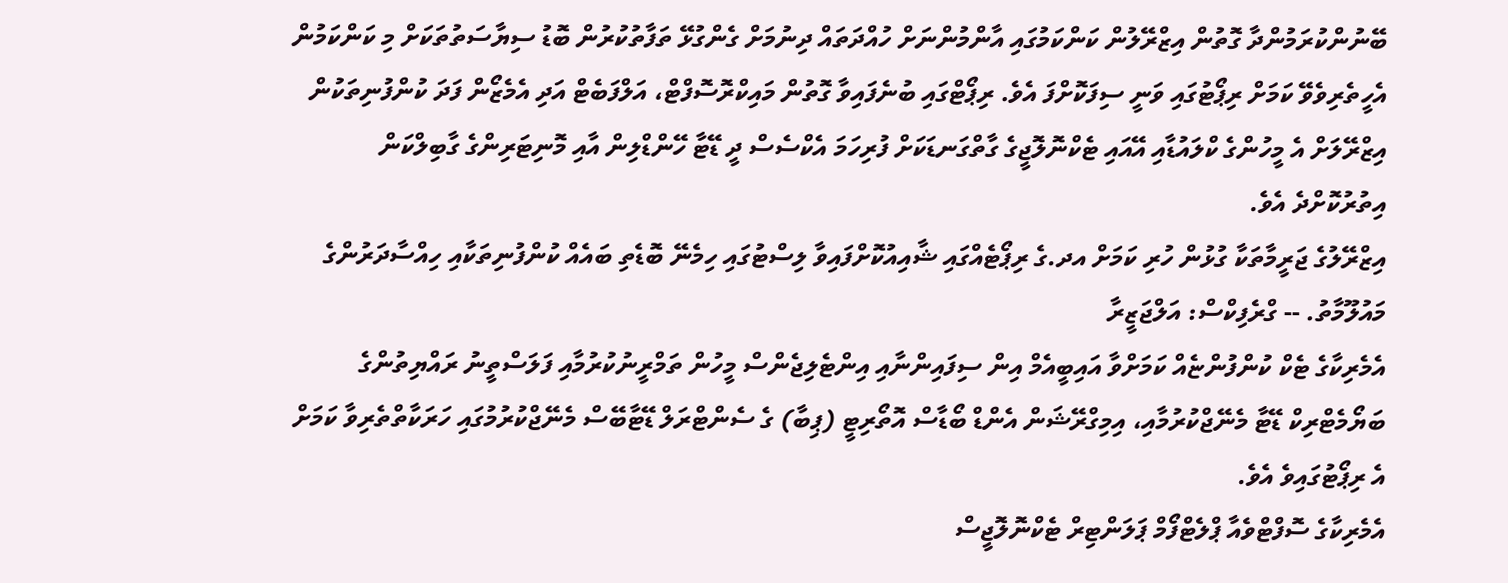ބޭނުންކުރަމުންދާ ގޮތުން އިޒްރޭލުން ކަންކަމުގައި އާންމުންނަށް ހުއްދަތައް ދިނުމަށް ގެންގުޅޭ ތަފާތުކުރުން ބޮޑު ސިޔާސަތުތަކަށް މި ކަންކަމުން އެހީތެރިވެވޭ ކަމަށް ރިޕޯޓުގައި ވަނީ ސިފަކޮށްފަ އެވެ. ރިޕޯޓްގައި ބުނެފައިވާ ގޮތުން މައިކްރޮސޮފްޓް، އަލްފަބެޓް އަދި އެމެޒޯން ފަދަ ކުންފުނިތަކުން އިޒްރޭލަށް އެ މީހުންގެ ކްލައުޑާއި އޭއައި ޓެކްނޮލޮޖީގެ ގާތްގަނޑަކަށް ފުރިހަމަ އެކްސެސް ދީ ޑޭޓާ ހޭންޑްލިން އާއި މޮނިޓަރިންގެ ގާބިލްކަން އިތުރުކޮށްދެ އެވެ.
އިޒްރޭލުގެ ޖަރީމާތަކާ ގުޅުން ހުރި ކަމަށް އދ.ގެ ރިޕޯޓެއްގައި ޝާއިއުކޮށްފައިވާ ލިސްޓުގައި ހިމެނޭ ބޮޑެތި ބައެއް ކުންފުނިތަކާއި ހިއްސާދަރުންގެ މައުލޫމާތު. -- ގްރެފިކްސް: އަލްޖަޒީރާ
އެމެރިކާގެ ޓެކް ކުންފުންޏެއް ކަމަށްވާ އައިބީއެމް އިން ސިފައިންނާއި އިންޓެލިޖެންސް މީހުން ތަމްރީނުކުރުމާއި ފަލަސްތީނު ރައްޔިތުންގެ ބަޔޯމެޓްރިކް ޑޭޓާ މެނޭޖްކުރުމާއި، އިމިގްރޭޝަން އެންޑް ބޯޑާސް އޮތޯރިޓީ (ޕިބާ) ގެ ސެންޓްރަލް ޑޭޓާބޭސް މެނޭޖްކުރުމުގައި ހަރަކާތްތެރިވާ ކަމަށް އެ ރިޕޯޓުގައިވެ އެވެ.
އެމެރިކާގެ ސޮފްޓްވެއާ ޕްލެޓްފޯމް ޕަލަންޓިރް ޓެކްނޮލޮޖީސް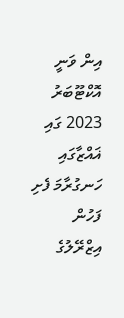އިން ވަނީ އޮކްޓޫބަރު 2023 ގައި ޣައްޒާގައި ހަނގުރާމަ ފެށި ފަހުން އިޒްރޭލުގެ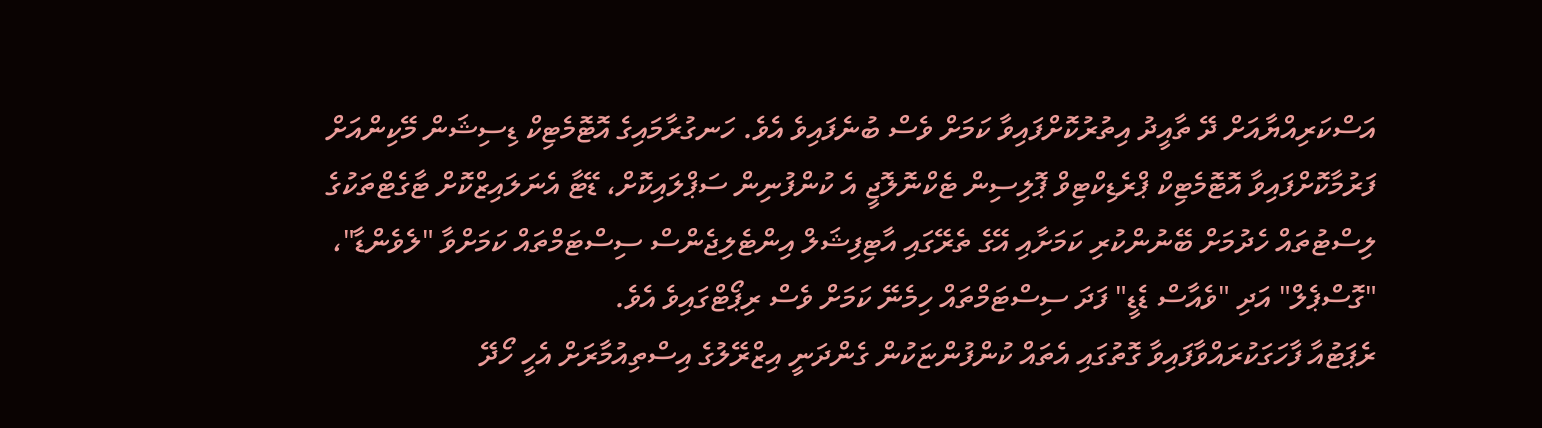އަސްކަރިއްޔާއަށް ދޭ ތާއީދު އިތުރުކޮށްފައިވާ ކަމަށް ވެސް ބުނެފައިވެ އެވެ. ހަނގުރާމައިގެ އޮޓޮމެޓިކް ޑިސިޝަން މޭކިންއަށް ފަރުމާކޮށްފައިވާ އޮޓޮމެޓިކް ޕްރެޑިކްޓިވް ޕޮލިސިން ޓެކްނޮލޮޖީ އެ ކުންފުނިން ސަޕްލައިކޮށް، ޑޭޓާ އެނަލައިޒްކޮށް ޓާގެޓްތަކުގެ ލިސްޓުތައް ހެދުމަށް ބޭނުންކުރި ކަމަށާއި އޭގެ ތެރޭގައި އާޓިފިޝަލް އިންޓެލިޖެންސް ސިސްޓަމްތައް ކަމަށްވާ "ލެވެންޑާ"، "ގޮސްޕެލް" އަދި "ވެއާސް ޑެޑީ" ފަދަ ސިސްޓަމްތައް ހިމެނޭ ކަމަށް ވެސް ރިޕޯޓްގައިވެ އެވެ.
ރެޕަޓުއާ ފާހަގަކުރައްވާފައިވާ ގޮތުގައި އެތައް ކުންފުންޏަކުން ގެންދަނީ އިޒްރޭލުގެ އިސްތިއުމާރަށް އެހީ ހޯދޭ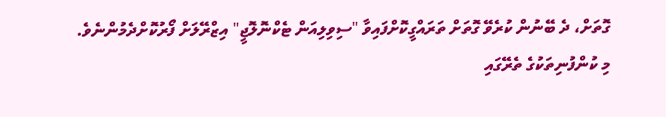ގޮތަށް، ދެ ބޭނުން ކުރެވޭ ގޮތަށް ތަރައްގީކޮށްފައިވާ "ސިވިލިއަން ޓެކްނޮލޮޖީ" އިޒްރޭލަށް ފޯރުކޮށްދެމުންނެވެ.
މި ކުންފުނިތަކުގެ ތެރޭގައި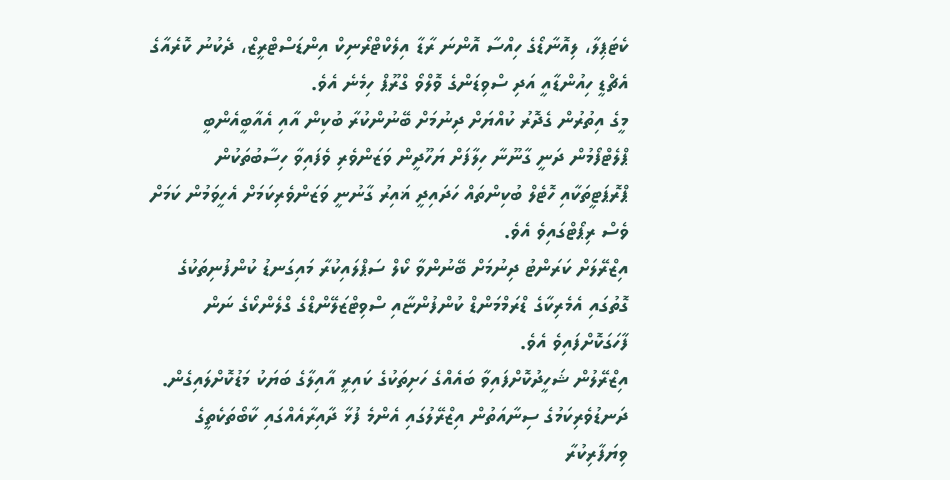ކެޓަޕިލާ، ލިއޮނާޑޯގެ ހިއްސާ އޮންނަ ރާޑާ އިލެކްޓްރޯނިކް އިންޑަސްޓްރީޒް، ދެކުނު ކޮރެއާގެ އެޗްޑީ ހިއުންޑާއީ އަދި ސްވިޑަންގެ ވޮލްވޯ ގްރޫޕް ހިމެނެ އެވެ.
މީގެ އިތުރުން ގެދޮރު ކުއްޔަށް ދިނުމަށް ބޭނުންކުރާ ބުކިން އާއި އެއާބީއެންބީ ޕްލެޓްފޯމުން ދަނީ ގާނޫނާ ހިލާފަށް ޔަހޫދީން ވަޒަންވެރި ވެފައިވާ ހިސާބުތަކުން ޕްރޮޕަޓީތަކާއި ހޮޓެލް ބުކިންތައް ހަދައިދީ ޣައިރު ގާނުނީ ވަޒަންވެރިކަމަށް އެހީވަމުން ކަމަށް ވެސް ރިޕޯޓްގައިވެ އެވެ.
އިޒްރޭލަށް ކަރަންޓު ދިނުމަށް ބޭނުންވާ ކޯލް ސަޕްލައިކުރާ މައިގަނޑު ކުންފުނިތަކުގެ ގޮތުގައި އެމެރިކާގެ ޑްރަމްމަންޑް ކުންފުންޏާއި ސްވިޓްޒަލޭންޑްގެ ގްލެންކޯގެ ނަން ފާހަގަކޮށްފައިވެ އެވެ.
އިޒްރޭލުން ޝަހީދުކޮށްފައިވާ ބައެއްގެ ހަށިތަކުގެ ކައިރީ އާއިލާގެ ބަޔަކު މަޑުކޮށްލައިގެން.
ދަނޑުވެރިކަމުގެ ސިނާއަތުން އިޒްރޭލުގައި އެންމެ ފުޅާ ދާއިރާއެއްގައި ކާބޯތަކެތީގެ ވިޔަފާރިކުރާ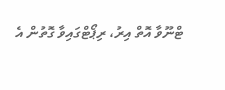ޓްނޫވާ އޮތް އިރު، ރިޕޯޓްގައިވާ ގޮތުން އެ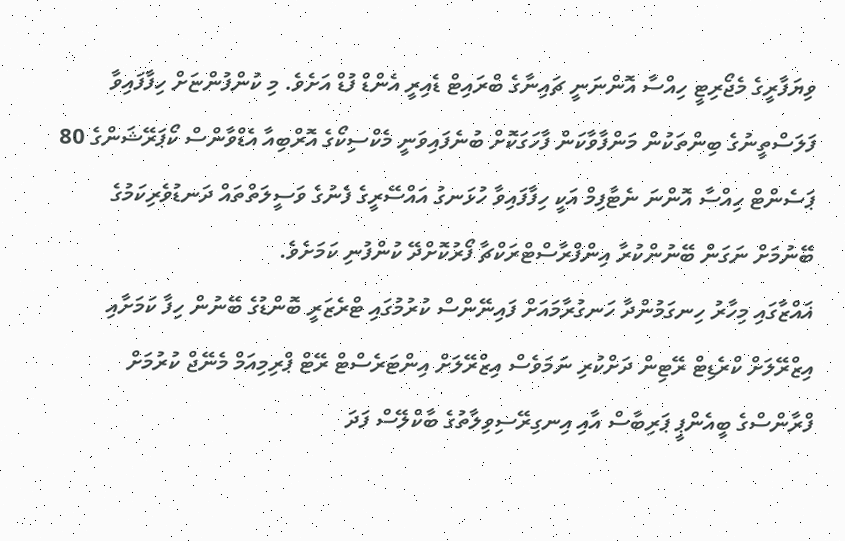ވިޔަފާރީގެ މެޖޯރިޓީ ހިއްސާ އޮންނަނީ ޗައިނާގެ ބްރައިޓް ޑެއިރީ އެންޑް ފުޑް އަށެވެ. މި ކުންފުންޏަށް ހިފާފައިވާ ފަލަސްތީނުގެ ބިންތަކުން މަންފާވާކަން ފާހަގަކޮށް ބުނެފައިވަނީ މެކްސިކޯގެ އޮރްބިއާ އެޑްވާންސް ކޯޕަރޭޝަންގެ 80 ޕަސެންޓް ހިއްސާ އޮންނަ ނެޓާފިމް އަކީ ހިފާފައިވާ ހުޅަނގު އައްސޭރީގެ ފެނުގެ ވަސީލަތްތައް ދަނޑުވެރިކަމުގެ ބޭނުމަށް ނަގަން ބޭނުންކުރާ އިންފްރާސްޓްރަކްޗާ ފޯރުކޮށްދޭ ކުންފުނި ކަމަށެވެ.
ޣައްޒާގައި މިހާރު ހިނގަމުންދާ ހަނގުރާމައަށް ފައިނޭންސް ކުރުމުގައި ޓްރެޒަރީ ބޮންޑުގެ ބޭނުން ހިފާ ކަމަށާއި އިޒްރޭލަށް ކްރެޑިޓް ރޭޓިން ދަށްކުރި ނަމަވެސް އިޒްރޭލަށް އިންޓަރެސްޓް ރޭޓް ޕްރިމިއަމް މެނޭޖް ކުރުމަށް ފްރާންސްގެ ބީއެންޕީ ޕަރިބާސް އާއި އިނގިރޭސިވިލާތުގެ ބާކްލޭސް ފަދަ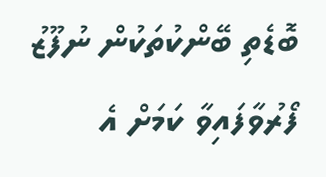ބޮޑެތި ބޭންކުތަކުން ނުފޫޒު ފޯރުވާފައިވާ ކަމަށް އެ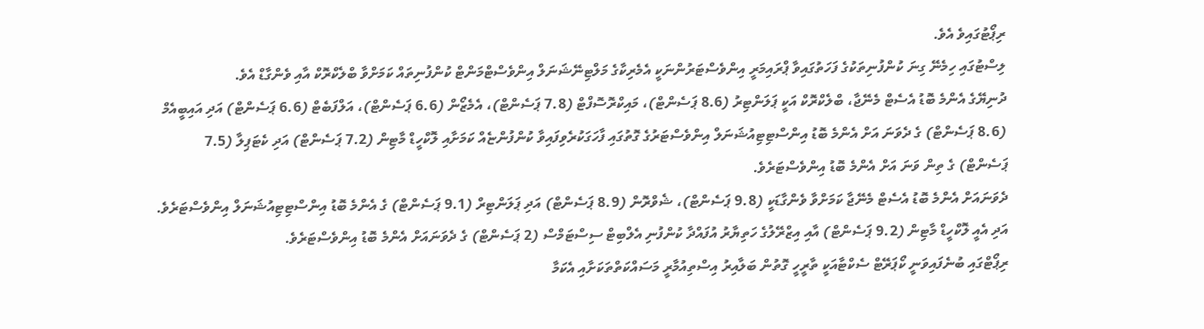ރިޕޯޓުގައިވެ އެވެ.
ލިސްޓުގައި ހިމެނޭ ގިނަ ކުންފުނިތަކުގެ ފަހަތުގައިވާ ޕްރައިމަރީ އިންވެސްޓަރުންނަކީ އެމެރިކާގެ މަލްޓިނޭޝަނަލް އިންވެސްޓްމަންޓް ކުންފުނިތައް ކަމަށްވާ ބްލެކްރޮކް އާއި ވެންގާޑް އެވެ.
ދުނިޔޭގެ އެންމެ ބޮޑު އެސެޓް މެނޭޖާ، ބްލެކްރޮކް އަކީ ޕަލަންޓިރު (8.6 ޕަސެންޓް)، މައިކްރޮސޮފްޓް (7.8 ޕަސެންޓް)، އެމެޒޯން (6.6 ޕަސެންޓް)، އަލްފަބެޓް (6.6 ޕަސެންޓް) އަދި އައިބީއެމް (8.6 ޕަސެންޓް) ގެ ދެވަނަ އަށް އެންމެ ބޮޑު އިންސްޓިޓިއުޝަނަލް އިންވެސްޓަރުގެ ގޮތުގައި ފާހަގަކުރެވިފައިވާ ކުންފުންޏެއް ކަމަށާއި ލޮކްހީޑް މާޓިން (7.2 ޕަސެންޓް) އަދި ކެޓަޕިލާ (7.5 ޕަސެންޓް) ގެ ތިން ވަނަ އަށް އެންމެ ބޮޑު އިންވެސްޓަރެވެ.
ދެވަނައަށް އެންމެ ބޮޑު އެސެޓް މެނޭޖާ ކަމަށްވާ ވެންގާޑަކީ (9.8 ޕަސެންޓް)، ޝެވްރޮން (8.9 ޕަސެންޓް) އަދި ޕަލަންޓިރް (9.1 ޕަސެންޓް) ގެ އެންމެ ބޮޑު އިންސްޓިޓިއުޝަނަލް އިންވެސްޓަރެވެ. އަދި އެއީ ލޮކްހީޑް މާޓިން (9.2 ޕަސެންޓް) އާއި އިޒްރޭލުގެ ހަތިޔާރު އުފައްދާ ކުންފުނި އެލްބިޓް ސިސްޓަމްސް (2 ޕަސެންޓް) ގެ ދެވަނައަށް އެންމެ ބޮޑު އިންވެސްޓަރެވެ.
ރިޕޯޓްގައި ބުނެފައިވަނީ ކޯޕަރޭޓް ސެކްޓާއަކީ ތާރީހީ ގޮތުން ބަލާއިރު އިސްތިއުމާރީ މަސައްކަތްތަކަށާއި އެކަމާ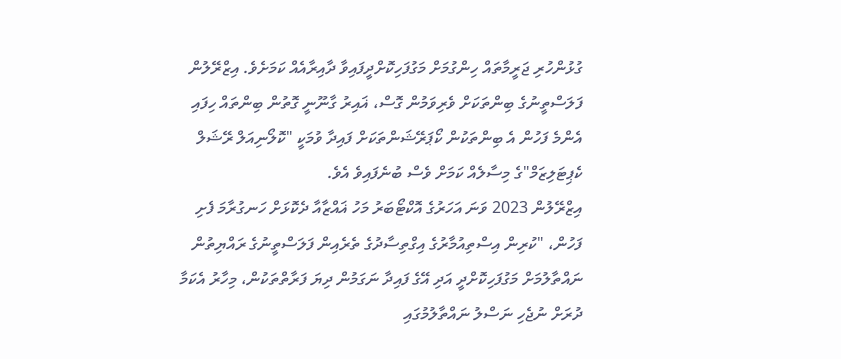ގުޅުންހުރި ޖަރީމާތައް ހިންގުމަށް މަގުފަހިކޮށްދީފައިވާ ދާއިރާއެއް ކަމަށެވެ. އިޒްރޭލުން ފަލަސްތީނުގެ ބިންތަކަށް ވެރިވަމުން ގޮސް، ޣައިރު ގާނޫނީ ގޮތުން ބިންތައް ހިފައި އެންމެ ފަހުން އެ ބިންތަކުން ކޯޕަރޭޝަންތަކަށް ފައިދާ ވުމަކީ "ކޮލޯނިއަލް ރޭޝަލް ކެޕިޓަލިޒަމް"ގެ މިސާލެއް ކަމަށް ވެސް ބުނެފައިވެ އެވެ.
އިޒްރޭލުން 2023 ވަނަ އަހަރުގެ އޮކްޓޯބަރު މަހު ޣައްޒާއާ ދެކޮޅަށް ހަނގުރާމަ ފެށި ފަހުން، "ކުރިން އިސްތިއުމާރުގެ އިގްތިސާދުގެ ތެރެއިން ފަލަސްތީނުގެ ރައްޔިތުން ނައްތާލުމަށް މަގުފަހިކޮށްދީ އަދި އޭގެ ފައިދާ ނަގަމުން ދިޔަ ފަރާތްތަކުން، މިހާރު އެކަމާ ދުރަށް ނުޖެހި ނަސްލު ނައްތާލުމުގައި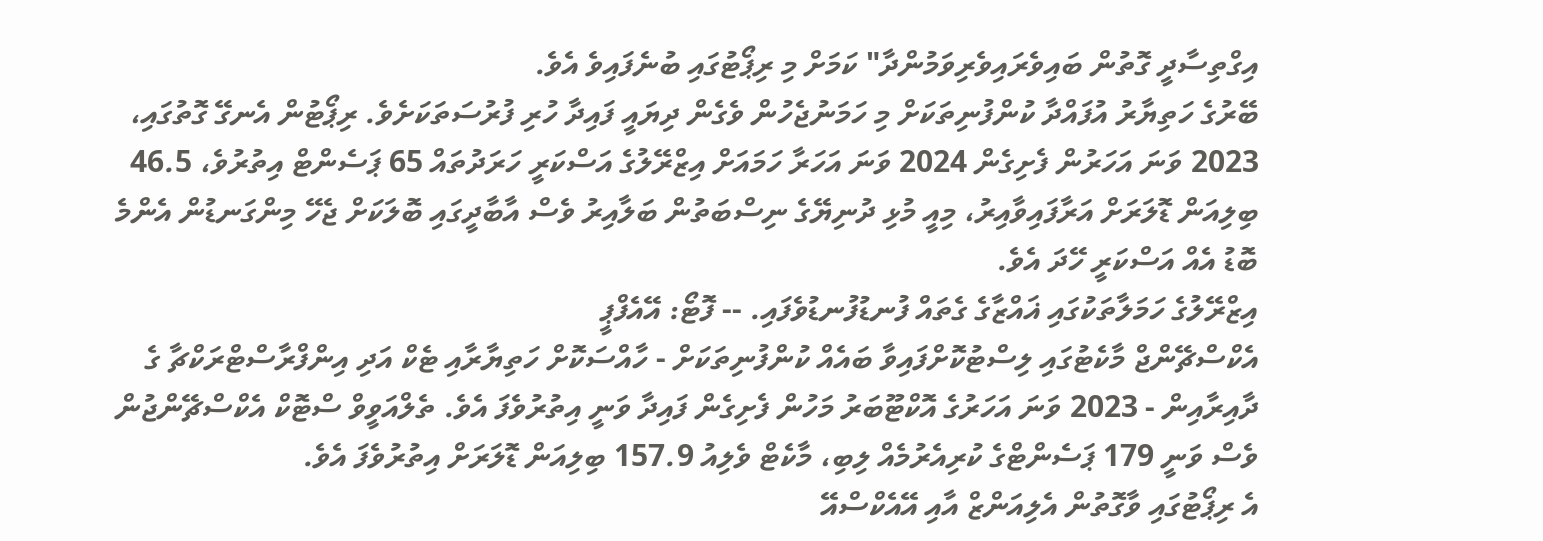އިގްތިސާދީ ގޮތުން ބައިވެރައިވެރިވަމުންދާ" ކަމަށް މި ރިޕޯޓުގައި ބުނެފައިވެ އެވެ.
ބޭރުގެ ހަތިޔާރު އުފައްދާ ކުންފުނިތަކަށް މި ހަމަނުޖެހުން ވެގެން ދިޔައީ ފައިދާ ހުރި ފުރުސަތަކަށެވެ. ރިޕޯޓުން އެނގޭ ގޮތުގައި، 2023 ވަނަ އަހަރުން ފެށިގެން 2024 ވަނަ އަހަރާ ހަމައަށް އިޒްރޭލުގެ އަސްކަރީ ހަރަދުތައް 65 ޕަސެންޓް އިތުރުވެ، 46.5 ބިލިއަން ޑޮލަރަށް އަރާފައިވާއިރު، މިއީ މުޅި ދުނިޔޭގެ ނިސްބަތުން ބަލާއިރު ވެސް އާބާދީގައި ބޮލަކަށް ޖެހޭ މިންގަނޑުން އެންމެ ބޮޑު އެއް އަސްކަރީ ހޭދަ އެވެ.
އިޒްރޭލުގެ ހަމަލާތަކުގައި ޣައްޒާގެ ގެތައް ފުނޑުފުނޑުވެފައި. -- ފޮޓޯ: އޭއެފްޕީ
އެކްސްޗޭންޖް މާކެޓުގައި ލިސްޓުކޮށްފައިވާ ބައެއް ކުންފުނިތަކަށް - ހާއްސަކޮށް ހަތިޔާރާއި ޓެކް އަދި އިންފްރާސްޓްރަކްޗާ ގެ ދާއިރާއިން - 2023 ވަނަ އަހަރުގެ އޮކްޓޫބަރު މަހުން ފެށިގެން ފައިދާ ވަނީ އިތުރުވެފަ އެވެ. ތެލްއަވީވް ސްޓޮކް އެކްސްޗޭންޖުން ވެސް ވަނީ 179 ޕަސެންޓްގެ ކުރިއެރުމެއް ލިބި، މާކެޓް ވެލިއު 157.9 ބިލިއަން ޑޮލަރަށް އިތުރުވެފަ އެވެ.
އެ ރިޕޯޓުގައި ވާގޮތުން އެލިއަންޒް އާއި އޭއެކްސްއޭ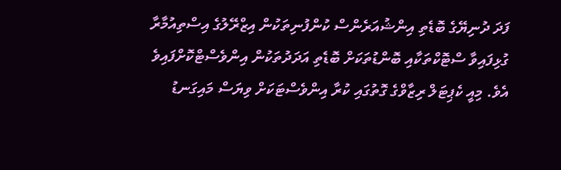ފަދަ ދުނިޔޭގެ ބޮޑެތި އިންޝުއަރެންސް ކުންފުނިތަކުން އިޒްރޭލުގެ އިސްތިއުމާރާ ގުޅިފައިވާ ސްޓޮކްތަކާއި ބޮންޑުތަކަށް ބޮޑެތި އަދަދުތަކުން އިންވެސްޓްކޮށްފައިވެ އެވެ. މިއީ ކެޕިޓަލް ރިޒާވްގެ ގޮތުގައި ކުރާ އިންވެސްޓަކަށް ވިޔަސް މައިގަނޑު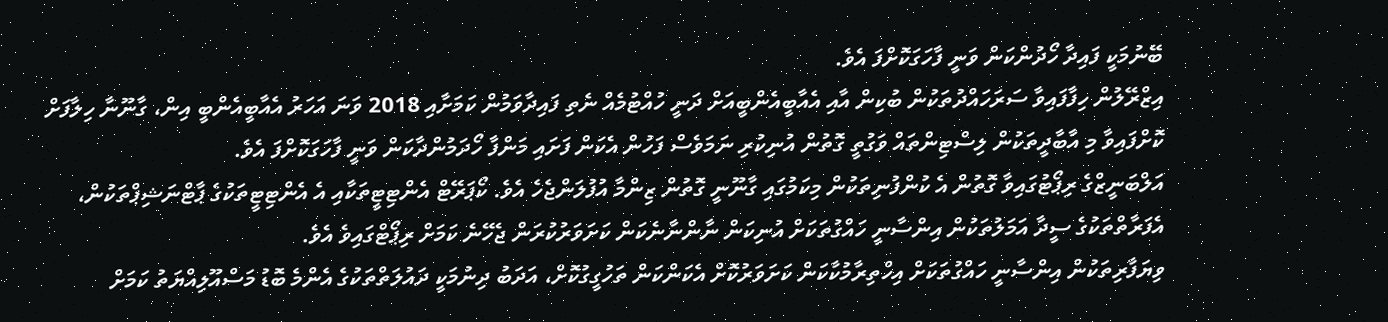ބޭނުމަކީ ފައިދާ ހޯދުންކަން ވަނީ ފާހަގަކޮށްފަ އެވެ.
އިޒްރޭލުން ހިފާފައިވާ ސަރަހައްދުތަކުން ބުކިން އާއި އެއާބީއެންބީއަށް ދަނީ ހުއްޓުމެއް ނެތި ފައިދާވަމުން ކަމަށާއި 2018 ވަނަ އަހަރު އެއާބީއެންބީ އިން، ގާނޫނާ ހިލާފަށް ކޮށްފައިވާ މި އާބާދީތަކުން ލިސްޓިންތައް ވަގުތީ ގޮތުން އުނިކުރި ނަމަވެސް ފަހުން އެކަން ފަށައި މަންފާ ހޯދަމުންދާކަން ވަނީ ފާހަގަކޮށްފަ އެވެ.
އަލްބަނީޒްގެ ރިޕޯޓުގައިވާ ގޮތުން އެ ކުންފުނިތަކުން މިކަމުގައި ގާނޫނީ ގޮތުން ޒިންމާ އުފުލަންޖެހެ އެވެ. ކޯޕަރޭޓް އެންޓިޓީތަކާއި އެ އެންޓިޓީތަކުގެ ޕާޓްނަޝިޕްތަކުން، އެފަރާތްތަކުގެ ސީދާ އަމަލުތަކުން އިންސާނީ ހައްގުތަކަށް އުނިކަން ނާންނާނެކަން ކަށަވަރުކުރަން ޖެހޭނެ ކަމަށް ރިޕޯޓްގައިވެ އެވެ.
ވިޔަފާރިތަކުން އިންސާނީ ހައްގުތަކަށް އިހްތިރާމުކާކަން ކަށަވަރުކޮށް އެކަންކަން ތަހުގީގުކޮށް، އަދަބު ދިނުމަކީ ދައުލަތްތަކުގެ އެންމެ ބޮޑު މަސްއޫލިއްޔަތު ކަމަށް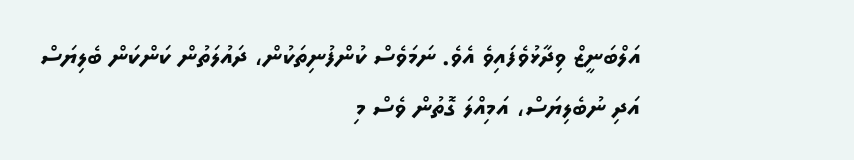އަލްބަނީޒް ވިދާޅުވެފައިވެ އެވެ. ނަމަވެސް ކުންފުނިތަކުން، ދައުލަތުން ކަންކަން ބެލިޔަސް އަދި ނުބެލިޔަސް، އަމިއްލަ ގޮތުން ވެސް މި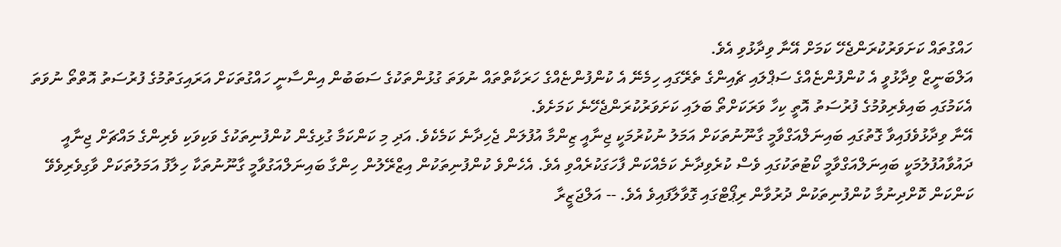ހައްގުތައް ކަށަވަރުކުރަންޖެހޭ ކަމަށް އޭނާ ވިދާޅުވި އެވެ.
އަލްބަނީޒް ވިދާޅުވީ އެ ކުންފުންޏެއްގެ ސަޕްލައި ޗެއިންގެ ތެރޭގައި ހިމެނޭ އެ ކުންފުންޏެއްގެ ހަރަކާތްތައް ނުވަތަ ގުޅުންތަކުގެ ސަބަބުން އިންސާނީ ހައްގުތަކަށް އަރައިގަތުމުގެ ފުރުސަތު އޮތްތޯ ނުވަތަ އެކަމުގައި ބައިވެރިވުމުގެ ފުރުސަތު އޮތީ ކިހާ ވަރަކަށްތޯ ބަލައި ކަށަވަރުކުރަންޖެހޭނެ ކަމަށެވެ.
އޭނާ ވިދާޅުވެފައިވާ ގޮތުގައި ބައިނަލްއަގްވާމީ ގާނޫނުތަކަށް އަމަލު ނުކުރުމަކީ ޖިނާއީ ޒިންމާ އުފުލަން ޖެހިދާނެ ކަމެކެވެ. އަދި މި ކަންކަމާ ގުޅިގެން ކުންފުނިތަކުގެ ވަކިވަކި ވެރިންގެ މައްޗަށް ޖިނާއީ ދައުވާއުފުލުމަކީ ބައިނަލްއަގްވާމީ ކޯޓުތަކުގައި ވެސް ކުރެވިދާނެ ކަމެއްކަން ފާހަގަކުރެއްވި އެވެ. އެހެންވެ ކުންފުނިތަކުން އިޒްރޭލުން ހިންގާ ބައިނަލްއަގުވާމީ ގާނޫނުތަކާ ހިލާފު އަމަލުތަކަށް ވާގިވެރިވެވޭ ކަންކަން ކޮށްދިނުމާ ކުންފުނިތަކުން ދުރުވާން ރިޕޯޓްގައި ގޮވާލާފައިވެ އެވެ. -- އަލްޖަޒީރާ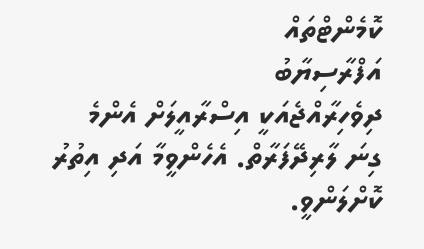ކޮމެންޓްތައް
އަފްރާސިޔާބު
ދިވެހިރާއްޖެއަކީ އިސްރާއީލަށް އެންމެ ގިނަ ލާރިދޭފަރާތް. އެހެންވީމާ އަދި އިތުރު ކޮށްލަންވީ.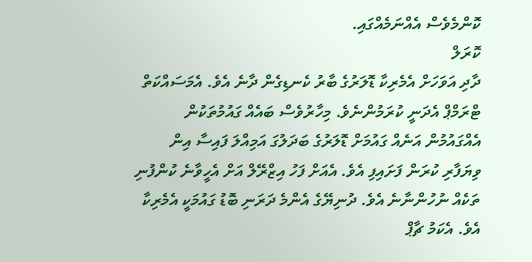ކޮންމެވެސް އެއްނަމެއްގައި.
ކޮރަލް
ދާދި އަވަހަށް އެމެރިކާ ޑޮލަރުގެ ބާރު ކެނޑިގެން ދާނެ އެވެ. އެމަސައްކަތް ޓްރަމްޕް އެދަނީ ކުރަމުންނެވެ. މިހާރުވެސް ބައެއް ގައުމުތަކުން އެއްގައުމުން އަނެއް ގައުމަށް ޑޮލަރުގެ ބަދަލުގަ އަމިއްލަ ފައިސާ އިން ވިޔަފާރި ކުރަން ފަށައިފި އެވެ. އެއަށް ފަހު އިޒްރޭލް އަށް އެހީވާނެ ކުންފުނި ތަކެއް ނުހުންނާނެ އެވެ. ދުނިޔޭގެ އެންމެ ދަރަނި ބޮޑު ގައުމަކީ އެމެރިކާ އެވެ. އެކަމު ޗާޕް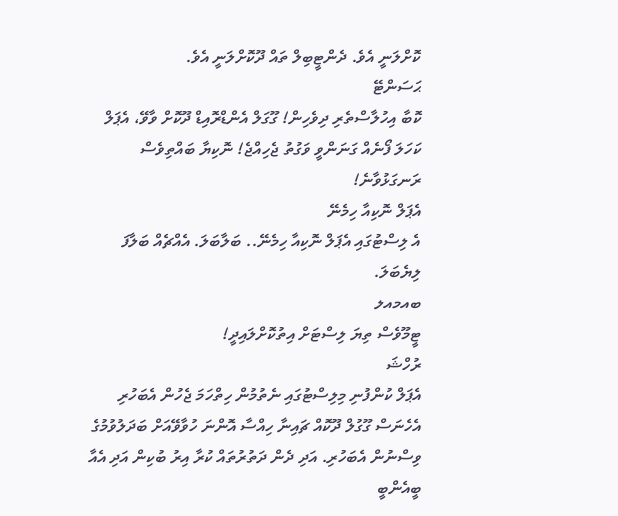ކޮށްލަނީ އެވެ. ދެންޓީބިލް ތައް ދޫކޮށްލަނީ އެވެ.
ޙަސަންޓޭ
ކޮބާ އިހުލާސްތެރި ދިވެހިން! ގޫގަލް އެންޑްރޮއިޑް ދޫކޮށް ވާވޭ، އެޕަލް ކަހަލަ ފޯނެއް ގަނަންވީ ވަގުތު ޖެހިއްޖެ! ނޮކިޔާ ބައްތިވެސް ރަނގަޅުވާނެ!
އެޕަލް ނޮކިއާ ހިމެނޭ
އެ ލިސްޓުގައި އެޕަލް ނޮކިއާ ހިމެނޭ.. ބަލާބަލަ. އެއްޗެއް ބަލާފަ ލިޔެބަލަ.
ބއމއލ
ޓީމޫވެސް ތިޔަ ލިސްޓަށް އިތުކޮށްލައިދީ!
ރުހްޝަ
އެޕަލް ކުންފުނި މިލިސްޓުގައި ނެތުމުން ހިތްހަމަ ޖެހުން އެބަހުރި އެހެނަސް ގޫގުލް ދޫކޮއް ޗައިނާ ހިއްސާ އޮންނަ ހުވާވޭއަށް ބަދަލުވުމުގެ ވިސްނުން އެބަހުރި. އަދި ދެން ދަތުރުތައް ކުރާ އިރު ބުކިން އަދި އެއާ ބީއެންބީ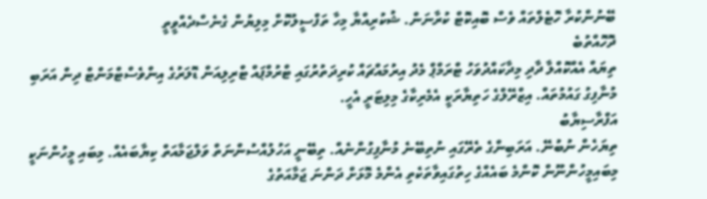ބޭނުންކުރާ ހޮޓެލްތައް ވެސް ބޮއިކޮޓް ކުރާނަން. ޝުކުރިއްޔާ މިހާ ތަފްސީލުކޮށް މިލިޔުން ގެނެސްދެއްވީތީ
ދޮހޮއްތުބެ
ތިޔައް އެއްކޮއްލާ ދާދި މިދާކައްދުވަހު ޓްރަމްޕް މެދު އިރުމައްޗައް ކުރިދަތުރުގައި ޓްރުމްޕައް ޓްރިލިއަން ޑޮލަރުގެ އިންވެސްޓްމަންޓް ދިން އަރަބި މުނާފިގު ގައުމުތައް. އިޒްރޭލްގެ ހަތިޔާރަކީ އެމެރިކާގެ މިލިޓަރީ އެހީ.
އަފްރާސިޔާބު
ތިޔަހެން ނުބުނޭ. އަރަބިންގެ ތެރޭގައި ނުތިބޭނެ މުނާފިގުންނެއް. ތިބޭނީ އަހުލުއްސުންނަތް ވަލްޖަމާއަތް ކިޔާބައެއް. މިބައި މީހުންނަކީ މިބައިމީހުންނޫން ކޮންމެ ބައެއްގެ ހިތުގައިވާތަކެތި އެންމެ މޮޅަށް ދަންނަ ޖަމާއަތުގެ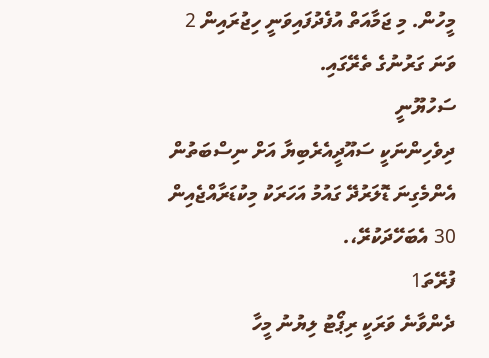މީހުން. މި ޖަމާއަތް އުފެދުފައިވަނީ ހިޖުރައިން 2 ވަނަ ގަރުނުގެ ތެރޭގައި.
ސަހުޔޫނީ
ދިވެހިންނަކީ ސައޫދީއެރެބިޔާ އަށް ނިސްބަތުން އެންމެގިނަ ޑޮލަރުދޭ ގައުމު އަހަރަކު މިކުޑަރާއްޖެއިން 30 އެބަހޭދަކުރޭ،.
ފުރޭތަ1
ދެންވާނެ ވަރަކީ ރިޕޯޓު ލިޔުނު މީހާ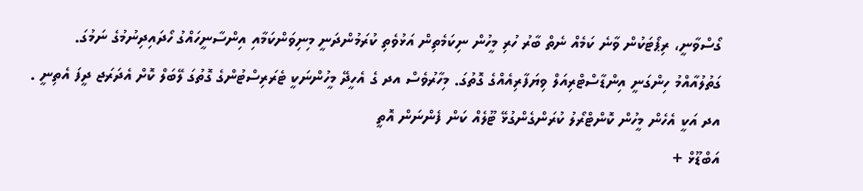ގޯސްވާނީ، ރިޕޯޓަކުން ވާނެ ކަމެއް ނެތް ބާރު ހުރި މީހުން ނިކަމެތިން އަޅުވެތި ކުރަމުންދަނީ މިނިވަންކަމާއި އިންސާނީހައްގު ހޯދައިދިނުމުގެ ނަމުގަ. ގަތުލުއާއްމު ހިންގަނީ އިންޑާސްޓްރިއަލް ވިޔަފާރިއެއްގެ ގޮތުގަ. މިހާރުވެސް އދ ގެ އެހީދޭ މީހުންނަކީ ޓެރަރިސްޓުންގެ ގޮތުގަ ލޭބަލް ކޮށް އެދަރަޖ ދީފަ އެތިނީ . އދ އަކީ އެހެން މީހުން ކޮންޓްރޯލު ކުރަންގެންގުޅޭ ޓޫލެއް ކަން ފެންނަން އޮތީ
އަބްޑޫޅް +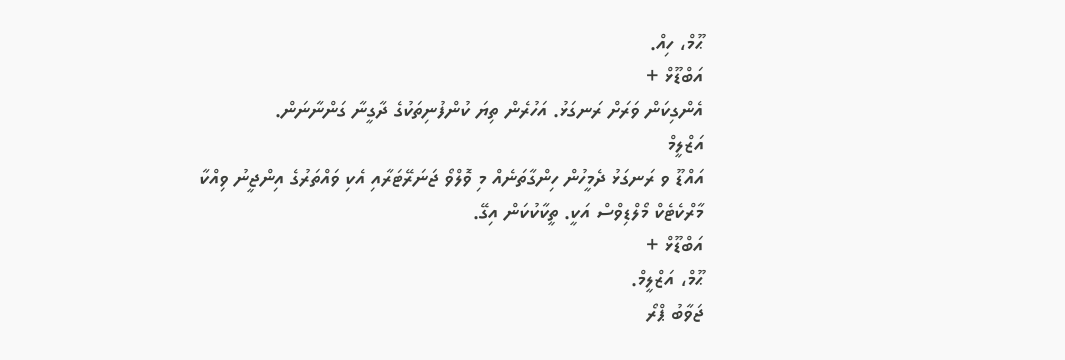ޙޫމް، ހިއް.
އަބްޑޫޅް +
އެންގިކަން ވަރަށް ރަނގަޅު. އަހުރެން ތިޔަ ކުންފުނިތަކުގެ ދާގީނާ ގަންނާނަން.
އަޒްލީމް
އައްޑޫ ވ ރަނގަޅު ދެމީހުން ހިންގާތަނެއް މި ވޮލްވޯ ޖަނަރޭޓަރާއި އެކި ވައްތަރުގެ އިންޖީނު ވިއްކާ މާރްކެޓެކް މޯލްޑިވްސް އަކީ. ތީކާކުކަން އިގޭ.
އަބްޑޫޅް +
ޙޫމް، އަޒްލީމް.
ޖަވާބު ޕްރޯ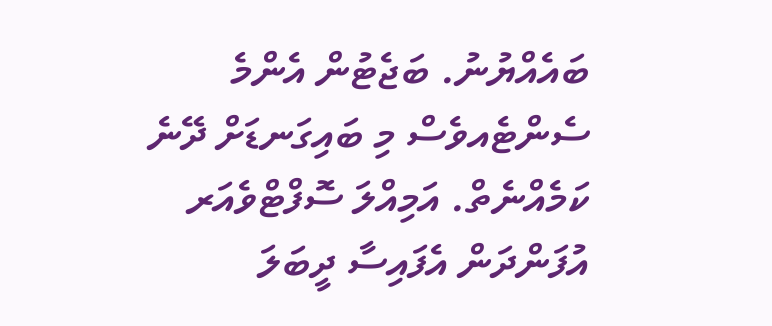ބައެއްޔުނު. ބަޖެޓުން އެންމެ ސެންޓެއވެސް މި ބައިގަނޑަށް ދޭނެ ކަމެއްނެތް. އަމިއްލަ ސޮފްޓްވެއަރ އުފަންދަން އެފައިސާ ދީބަލަ